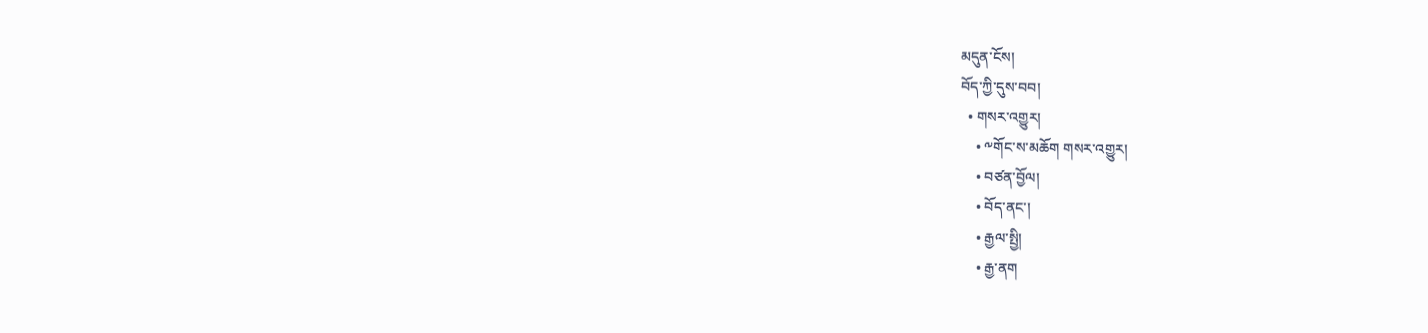མདུན་ངོས།
བོད་ཀྱི་དུས་བབ།
  • གསར་འགྱུར།
    • ༸གོང་ས་མཆོག གསར་འགྱུར།
    • བཙན་བྱོལ།
    • བོད་ནང་།
    • རྒྱལ་སྤྱི།
    • རྒྱ་ནག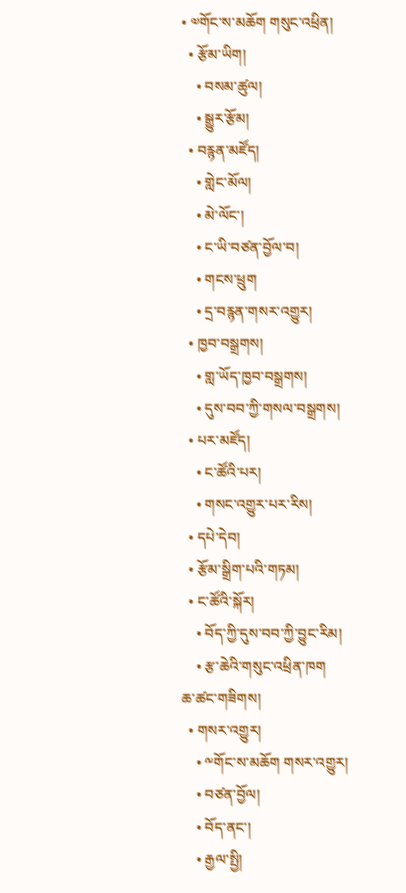• ༧གོང་ས་མཆོག གསུང་འཕྲིན།
  • རྩོམ་ཡིག།
    • བསམ་ཚུལ།
    • སྒྱུར་རྩོམ།
  • བརྙན་མཛོད།
    • གླེང་མོལ།
    • མེ་ལོང་།
    • ང་ཡི་བཙན་བྱོལ་བ།
    • གངས་ཕྲུག
    • དྲ་བརྙན་གསར་འགྱུར།
  • ཁྱབ་བསྒྲགས།
    • གླ་ཡོད་ཁྱབ་བསྒྲགས།
    • དུས་བབ་ཀྱི་གསལ་བསྒྲགས།
  • པར་མཛོད།
    • ང་ཚོའི་པར།
    • གསང་འགྱུར་པར་རིས།
  • དཔེ་དེབ།
  • རྩོམ་སྒྲིག་པའི་གཏམ།
  • ང་ཚོའི་སྐོར།
    • བོད་ཀྱི་དུས་བབ་ཀྱི་བྱུང་རིམ།
    • རྩ་ཆེའི་གསུང་འཕྲིན་ཁག
ཆ་ཚང་གཟིགས།
  • གསར་འགྱུར།
    • ༸གོང་ས་མཆོག གསར་འགྱུར།
    • བཙན་བྱོལ།
    • བོད་ནང་།
    • རྒྱལ་སྤྱི།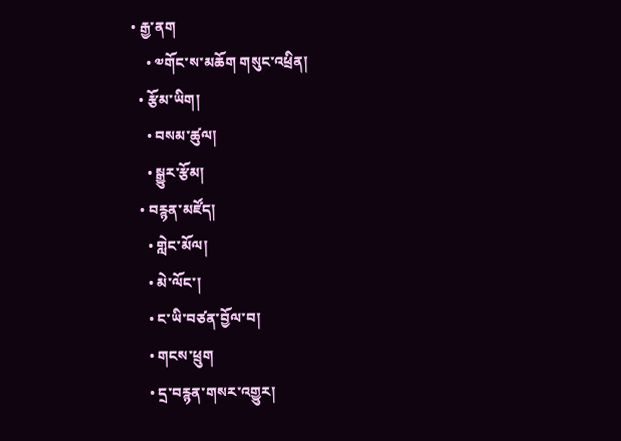• རྒྱ་ནག
    • ༧གོང་ས་མཆོག གསུང་འཕྲིན།
  • རྩོམ་ཡིག།
    • བསམ་ཚུལ།
    • སྒྱུར་རྩོམ།
  • བརྙན་མཛོད།
    • གླེང་མོལ།
    • མེ་ལོང་།
    • ང་ཡི་བཙན་བྱོལ་བ།
    • གངས་ཕྲུག
    • དྲ་བརྙན་གསར་འགྱུར།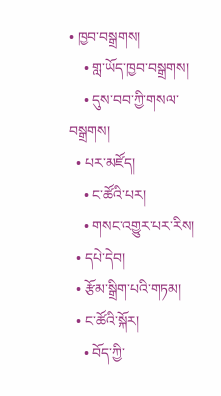• ཁྱབ་བསྒྲགས།
    • གླ་ཡོད་ཁྱབ་བསྒྲགས།
    • དུས་བབ་ཀྱི་གསལ་བསྒྲགས།
  • པར་མཛོད།
    • ང་ཚོའི་པར།
    • གསང་འགྱུར་པར་རིས།
  • དཔེ་དེབ།
  • རྩོམ་སྒྲིག་པའི་གཏམ།
  • ང་ཚོའི་སྐོར།
    • བོད་ཀྱི་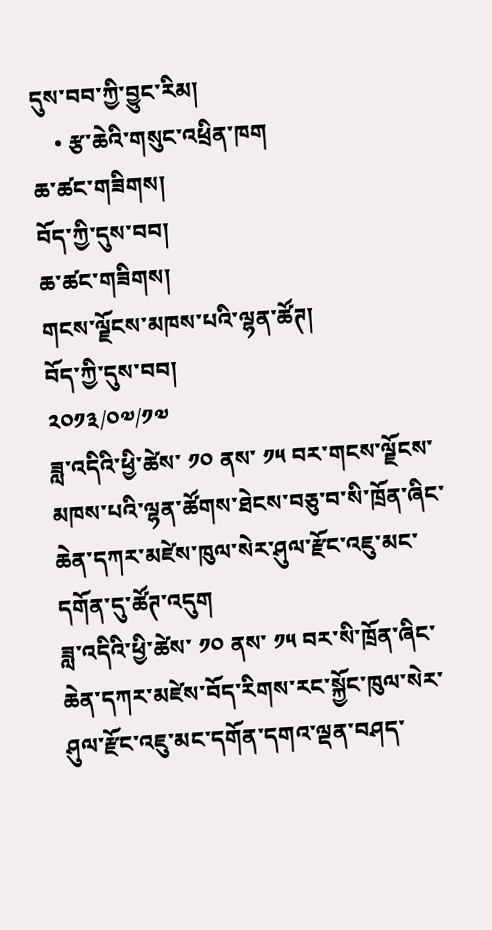དུས་བབ་ཀྱི་བྱུང་རིམ།
    • རྩ་ཆེའི་གསུང་འཕྲིན་ཁག
ཆ་ཚང་གཟིགས།
བོད་ཀྱི་དུས་བབ།
ཆ་ཚང་གཟིགས།
གངས་ལྗོངས་མཁས་པའི་ལྷན་ཚོཊ།
བོད་ཀྱི་དུས་བབ།
༢༠༡༣/༠༧/༡༧
ཟླ་འདིའི་ཕྱི་ཚེས་ ༡༠ ནས་ ༡༥ བར་གངས་ལྗོངས་མཁས་པའི་ལྷན་ཚོགས་ཐེངས་བཅུ་བ་སི་ཁྲོན་ཞིང་ཆེན་དཀར་མཛེས་ཁུལ་སེར་ཤུལ་རྫོང་འཇུ་མང་དགོན་དུ་ཚོཊ་འདུག
ཟླ་འདིའི་ཕྱི་ཚེས་ ༡༠ ནས་ ༡༥ བར་སི་ཁྲོན་ཞིང་ཆེན་དཀར་མཛེས་བོད་རིགས་རང་སྐྱོང་ཁུལ་སེར་ཤུལ་རྫོང་འཇུ་མང་དགོན་དགའ་ལྡན་བཤད་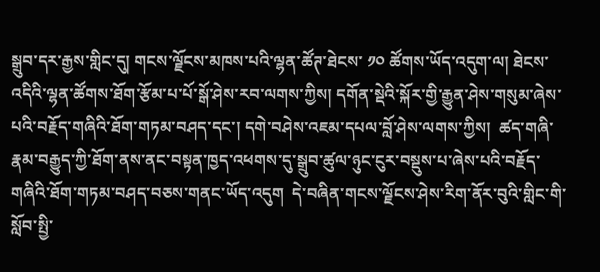སྒྲུབ་དར་རྒྱས་གླིང་དུ། གངས་ལྗོངས་མཁས་པའི་ལྷན་ཚོཊ་ཐེངས་ ༡༠ ཚོགས་ཡོད་འདུག་ལ། ཐེངས་འདིའི་ལྷན་ཚོགས་ཐོག་རྩོམ་པ་པོ་སྒོ་ཤེས་རབ་ལགས་ཀྱིས། དགོན་སྡེའི་སྐོར་གྱི་རྒྱུན་ཤེས་གསུམ་ཞེས་པའི་བརྗོད་གཞིའི་ཐོག་གཏམ་བཤད་དང་། དགེ་བཤེས་འཇམ་དཔལ་བློ་ཤེས་ལགས་ཀྱིས།  ཚད་གཞི་རྣམ་བརྒྱུད་ཀྱི་ཐོག་ནས་ནང་བསྟན་ཁྱད་འཕགས་དུ་སྒྲུབ་ཚུལ་ཉུང་ངུར་བསྡུས་པ་ཞེས་པའི་བརྗོད་གཞིའི་ཐོག་གཏམ་བཤད་བཅས་གནང་ཡོད་འདུག  དེ་བཞིན་གངས་ལྗོངས་ཤེས་རིག་ནོར་བུའི་གླིང་གི་སློབ་སྤྱི་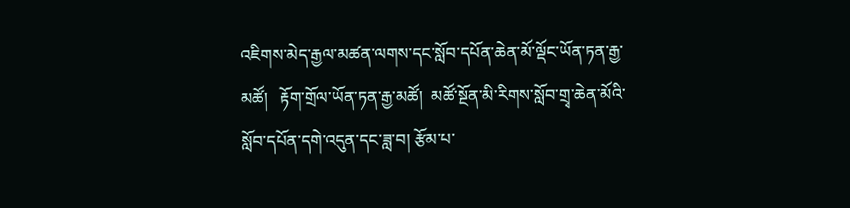འཇིགས་མེད་རྒྱལ་མཚན་ལགས་དང་སློབ་དཔོན་ཆེན་མོ་ལྡོང་ཡོན་ཏན་རྒྱ་མཚོ།   རྟོག་གྲོལ་ཡོན་ཏན་རྒྱ་མཚོ།  མཚོ་སྔོན་མི་རིགས་སློབ་གྲྭ་ཆེན་མོའི་སློབ་དཔོན་དགེ་འདུན་དང་ཟླ་བ། རྩོམ་པ་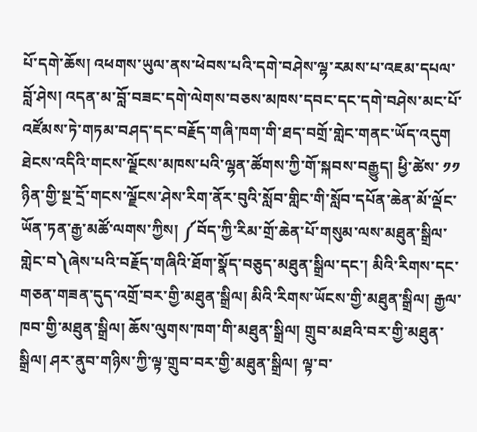པོ་དགེ་ཆོས། འཕགས་ཡུལ་ནས་ཕེབས་པའི་དགེ་བཤེས་ལྷ་རམས་པ་འཇམ་དཔལ་བློ་ཤེས། འདན་མ་བློ་བཟང་དགེ་ལེགས་བཅས་མཁས་དབང་དང་དགེ་བཤེས་མང་པོ་འཛོམས་ཏེ་གཏམ་བཤད་དང་བརྗོད་གཞི་ཁག་གི་ཐད་བགྲོ་གླེང་གནང་ཡོད་འདུག
ཐེངས་འདིའི་གངས་ལྗོངས་མཁས་པའི་ལྷན་ཚོགས་ཀྱི་གོ་སྐབས་བརྒྱུད། ཕྱི་ཚེས་ ༡༡ ཉིན་གྱི་སྔ་དྲོ་གངས་ལྗོངས་ཤེས་རིག་ནོར་བུའི་སློབ་གླིང་གི་སློབ་དཔོན་ཆེན་མོ་ལྡོང་ཡོན་ཏན་རྒྱ་མཚོ་ལགས་ཀྱིས། ༼བོད་ཀྱི་རིམ་གྲོ་ཆེན་པོ་གསུམ་ལས་མཐུན་སྒྲིལ་གླེང་བ༽ཞེས་པའི་བརྗོད་གཞིའི་ཐོག་སྣོད་བཅུད་མཐུན་སྒྲིལ་དང་། མིའི་རིགས་དང་གཅན་གཟན་དུད་འགྲོ་བར་གྱི་མཐུན་སྒྲིལ། མིའི་རིགས་ཡོངས་གྱི་མཐུན་སྒྲིལ། རྒྱལ་ཁབ་གྱི་མཐུན་སྒྲིལ། ཆོས་ལུགས་ཁག་གི་མཐུན་སྒྲིལ། གྲུབ་མཐའི་བར་གྱི་མཐུན་སྒྲིལ། ཤར་ནུབ་གཉིས་ཀྱི་ལྟ་གྲུབ་བར་གྱི་མཐུན་སྒྲིལ། ལྟ་བ་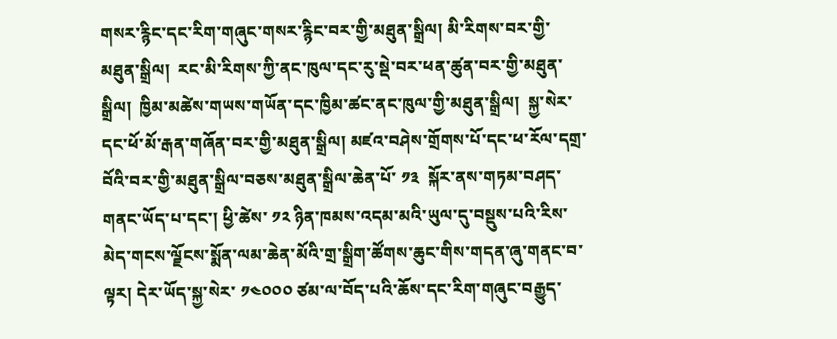གསར་རྙིང་དང་རིག་གཞུང་གསར་རྙིང་བར་གྱི་མཐུན་སྒྲིལ། མི་རིགས་བར་གྱི་མཐུན་སྒྲིལ།  རང་མི་རིགས་ཀྱི་ནང་ཁུལ་དང་རུ་སྡེ་བར་ཕན་ཚུན་བར་གྱི་མཐུན་སྒྲིལ།  ཁྱིམ་མཚེས་གཡས་གཡོན་དང་ཁྱིམ་ཚང་ནང་ཁུལ་གྱི་མཐུན་སྒྲིལ།  སྐྱ་སེར་དང་ཕོ་མོ་རྒན་གཞོན་བར་གྱི་མཐུན་སྒྲིལ། མཛའ་བཤེས་གྲོགས་པོ་དང་ཕ་རོལ་དགྲ་བོའི་བར་གྱི་མཐུན་སྒྲིལ་བཅས་མཐུན་སྒྲིལ་ཆེན་པོ་ ༡༣  སྐོར་ནས་གཏམ་བཤད་གནང་ཡོད་པ་དང་། ཕྱི་ཚེས་ ༡༢ ཉིན་ཁམས་འདམ་མའི་ཡུལ་དུ་བསྡུས་པའི་རིས་མེད་གངས་ལྗོངས་སྨོན་ལམ་ཆེན་མོའི་གྲ་སྒྲིག་ཚོགས་ཆུང་གིས་གདན་ཞུ་གནང་བ་ལྟར། དེར་ཡོད་སྐྱ་སེར་ ༡༤༠༠༠ ཙམ་ལ་བོད་པའི་ཆོས་དང་རིག་གཞུང་བརྒྱུད་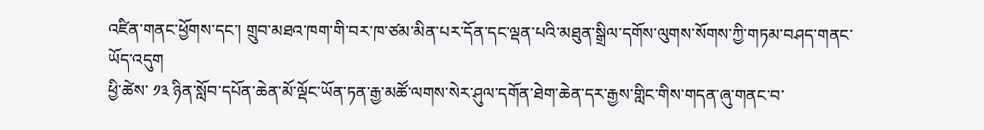འཛིན་གནང་ཕྱོགས་དང་། གྲུབ་མཐའ་ཁག་གི་བར་ཁ་ཙམ་མིན་པར་དོན་དང་ལྡན་པའི་མཐུན་སྒྲིལ་དགོས་ལུགས་སོགས་ཀྱི་གཏམ་བཤད་གནང་ཡོད་འདུག
ཕྱི་ཚེས་ ༡༣ ཉིན་སློབ་དཔོན་ཆེན་མོ་ལྡོང་ཡོན་ཏན་རྒྱ་མཚོ་ལགས་སེར་ཤུལ་དགོན་ཐེག་ཆེན་དར་རྒྱས་གླིང་གིས་གདན་ཞུ་གནང་བ་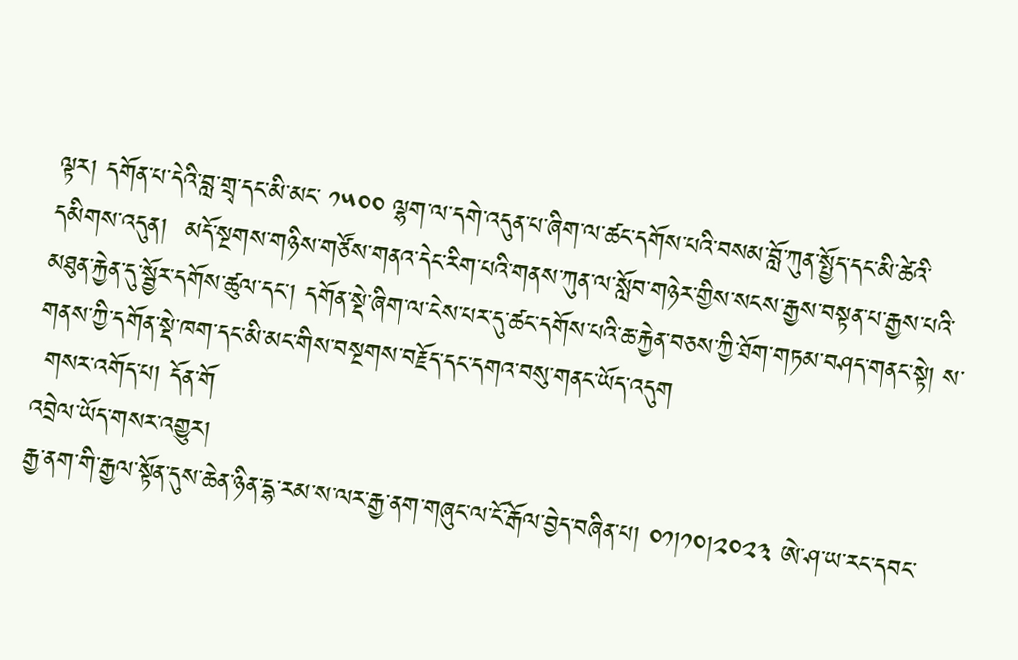ལྟར། དགོན་པ་དེའི་བླ་གྲྭ་དང་མི་མང་ ༡༥༠༠ ལྷག་ལ་དགེ་འདུན་པ་ཞིག་ལ་ཚང་དགོས་པའི་བསམ་བློ་ཀུན་སྤྱོད་དང་མི་ཚེའི་དམིགས་འདུན།  མདོ་སྔགས་གཉིས་གཙོས་གནའ་དེང་རིག་པའི་གནས་ཀུན་ལ་སློབ་གཉེར་གྱིས་སངས་རྒྱས་བསྟན་པ་རྒྱས་པའི་མཐུན་རྐྱེན་དུ་སྦྱོར་དགོས་ཚུལ་དང་། དགོན་སྡེ་ཞིག་ལ་ངེས་པར་དུ་ཚང་དགོས་པའི་ཆ་རྐྱེན་བཅས་ཀྱི་ཐོག་གཏམ་བཤད་གནང་སྟེ། ས་གནས་ཀྱི་དགོན་སྡེ་ཁག་དང་མི་མང་གིས་བསྔགས་བརྗོད་དང་དགའ་བསུ་གནང་ཡོད་འདུག
 གསར་འགོད་པ། དོན་གོ
འབྲེལ་ཡོད་གསར་འགྱུར།
རྒྱ་ནག་གི་རྒྱལ་སྟོན་དུས་ཆེན་ཉིན་དྷ་རམ་ས་ལར་རྒྱ་ནག་གཞུང་ལ་ངོ་རྒོལ་བྱེད་བཞིན་པ། ༠༡།༡༠།༢༠༢༣ ཨེ་ཤ་ཡ་རང་དབང་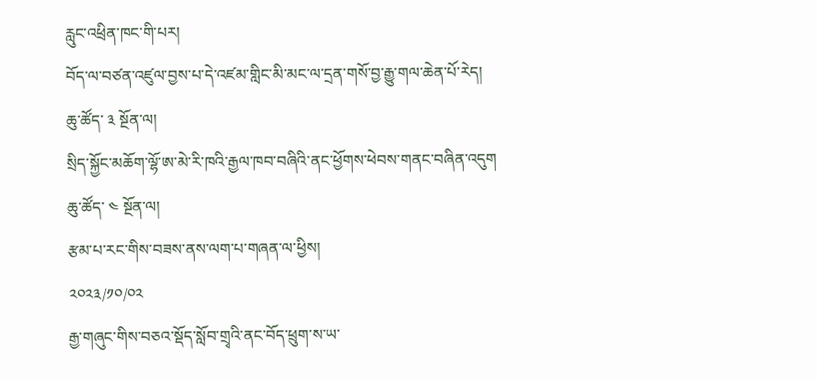རླུང་འཕྲིན་ཁང་གི་པར།
བོད་ལ་བཙན་འཛུལ་བྱས་པ་དེ་འཛམ་གླིང་མི་མང་ལ་དྲན་གསོ་བྱ་རྒྱུ་གལ་ཆེན་པོ་རེད།
ཆུ་ཚོད་ ༣ སྔོན་ལ།
སྲིད་སྐྱོང་མཆོག་ལྷོ་ཨ་མེ་རི་ཁའི་རྒྱལ་ཁབ་བཞིའི་ནང་ཕྱོགས་ཕེབས་གནང་བཞིན་འདུག
ཆུ་ཚོད་ ༤ སྔོན་ལ།
རྩམ་པ་རང་གིས་བཟས་ནས་ལག་པ་གཞན་ལ་ཕྱིས།
༢༠༢༣/༡༠/༠༢
རྒྱ་གཞུང་གིས་བཅའ་སྡོད་སློབ་གྲྭའི་ནང་བོད་ཕྲུག་ས་ཡ་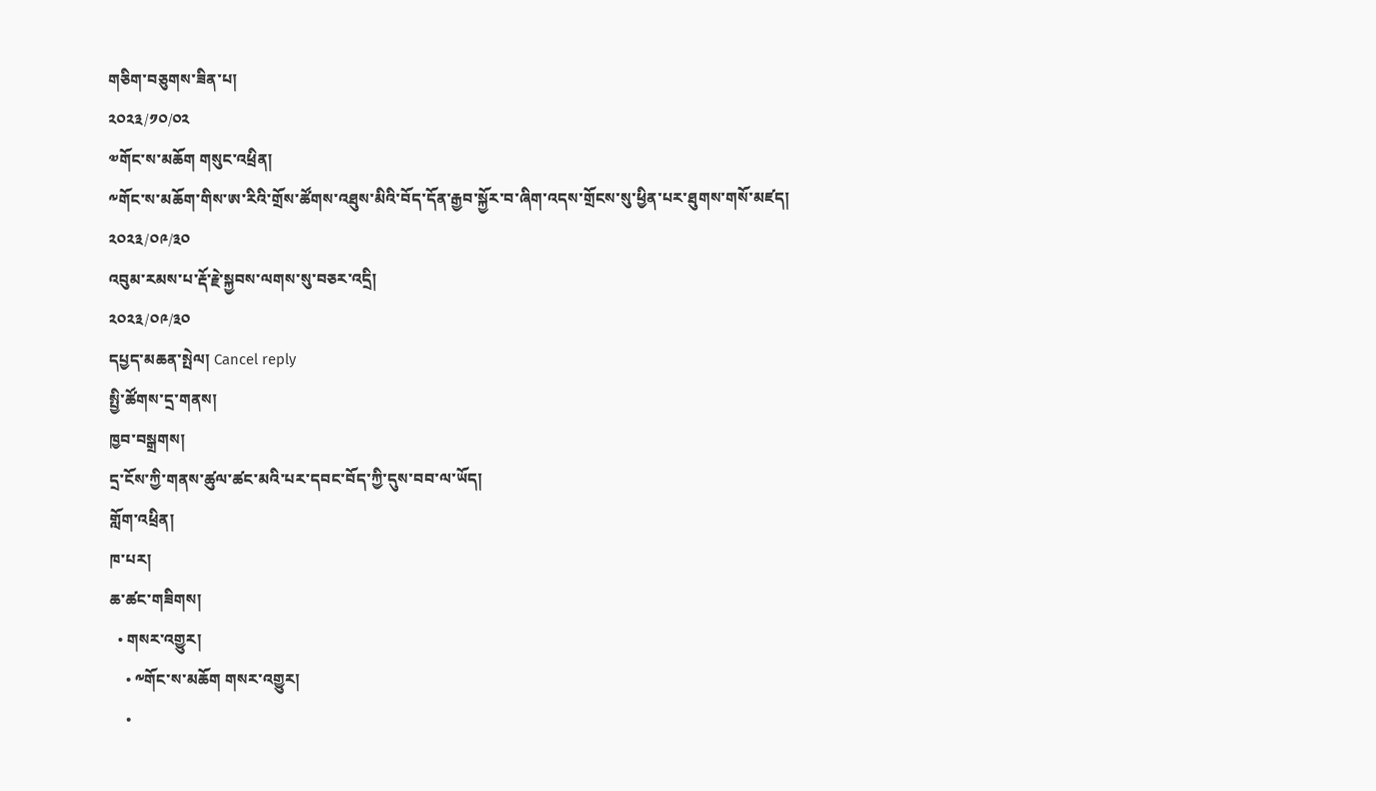གཅིག་བཅུགས་ཟིན་པ།
༢༠༢༣/༡༠/༠༢
༧གོང་ས་མཆོག གསུང་འཕྲིན།
༸གོང་ས་མཆོག་གིས་ཨ་རིའི་གྲོས་ཚོགས་འཐུས་མིའི་བོད་དོན་རྒྱབ་སྐྱོར་བ་ཞིག་འདས་གྲོངས་སུ་ཕྱིན་པར་ཐུགས་གསོ་མཛད།
༢༠༢༣/༠༩/༣༠
འབུམ་རམས་པ་རྡོ་རྗེ་སྐྱབས་ལགས་སུ་བཅར་འདྲི།
༢༠༢༣/༠༩/༣༠
དཔྱད་མཆན་སྤེལ། Cancel reply
སྤྱི་ཚོགས་དྲ་གནས།
ཁྱབ་བསྒྲགས།
དྲ་ངོས་ཀྱི་གནས་ཚུལ་ཚང་མའི་པར་དབང་བོད་ཀྱི་དུས་བབ་ལ་ཡོད།
གློག་འཕྲིན།
ཁ་པར།
ཆ་ཚང་གཟིགས།
  • གསར་འགྱུར།
    • ༸གོང་ས་མཆོག གསར་འགྱུར།
    •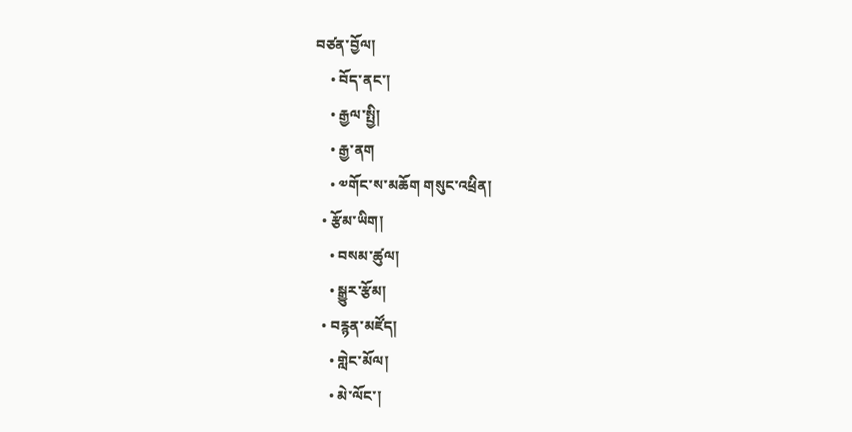བཙན་བྱོལ།
    • བོད་ནང་།
    • རྒྱལ་སྤྱི།
    • རྒྱ་ནག
    • ༧གོང་ས་མཆོག གསུང་འཕྲིན།
  • རྩོམ་ཡིག།
    • བསམ་ཚུལ།
    • སྒྱུར་རྩོམ།
  • བརྙན་མཛོད།
    • གླེང་མོལ།
    • མེ་ལོང་།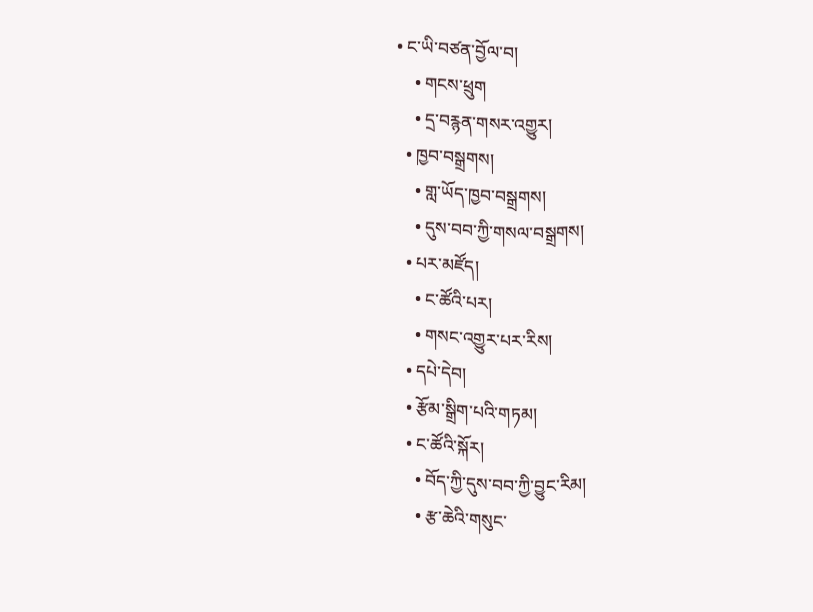• ང་ཡི་བཙན་བྱོལ་བ།
    • གངས་ཕྲུག
    • དྲ་བརྙན་གསར་འགྱུར།
  • ཁྱབ་བསྒྲགས།
    • གླ་ཡོད་ཁྱབ་བསྒྲགས།
    • དུས་བབ་ཀྱི་གསལ་བསྒྲགས།
  • པར་མཛོད།
    • ང་ཚོའི་པར།
    • གསང་འགྱུར་པར་རིས།
  • དཔེ་དེབ།
  • རྩོམ་སྒྲིག་པའི་གཏམ།
  • ང་ཚོའི་སྐོར།
    • བོད་ཀྱི་དུས་བབ་ཀྱི་བྱུང་རིམ།
    • རྩ་ཆེའི་གསུང་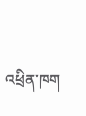འཕྲིན་ཁག